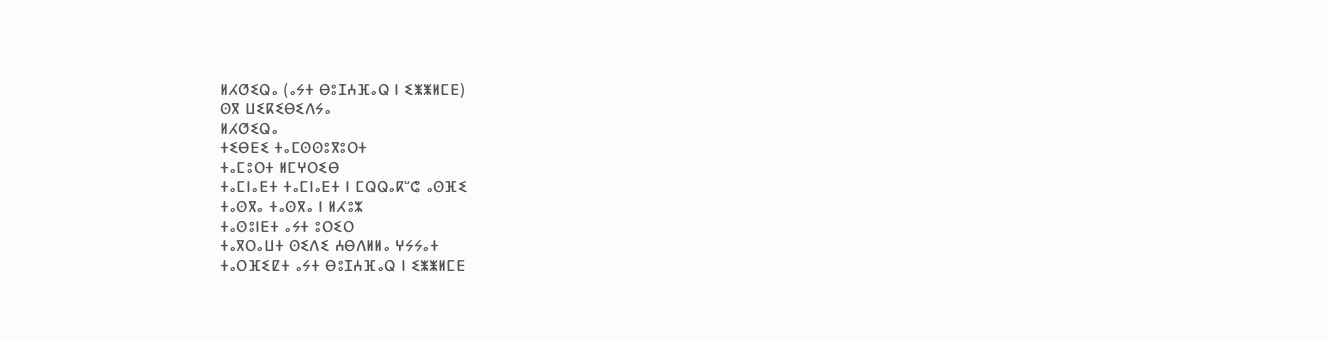ⵍⵃⵚⵉⵕⴰ (ⴰⵢⵜ ⴱⵓⵊⵄⴼⴰⵕ ⵏ ⵉⵥⵥⵍⵎⴹ)
ⵙⴳ ⵡⵉⴽⵉⴱⵉⴷⵢⴰ
ⵍⵃⵚⵉⵕⴰ
ⵜⵉⴱⴹⵉ ⵜⴰⵎⵙⵙⵓⴳⵓⵔⵜ
ⵜⴰⵎⵓⵔⵜ ⵍⵎⵖⵔⵉⴱ
ⵜⴰⵎⵏⴰⴹⵜ ⵜⴰⵎⵏⴰⴹⵜ ⵏ ⵎⵕⵕⴰⴽⵯⵛ ⴰⵙⴼⵉ
ⵜⴰⵙⴳⴰ ⵜⴰⵙⴳⴰ ⵏ ⵍⵃⵓⵣ
ⵜⴰⵙⵓⵏⴹⵜ ⴰⵢⵜ ⵓⵔⵉⵔ
ⵜⴰⴳⵔⴰⵡⵜ ⵙⵉⴷⵉ ⵄⴱⴷⵍⵍⴰ ⵖⵢⵢⴰⵜ
ⵜⴰⵔⴼⵉⵇⵜ ⴰⵢⵜ ⴱⵓⵊⵄⴼⴰⵕ ⵏ ⵉⵥⵥⵍⵎⴹ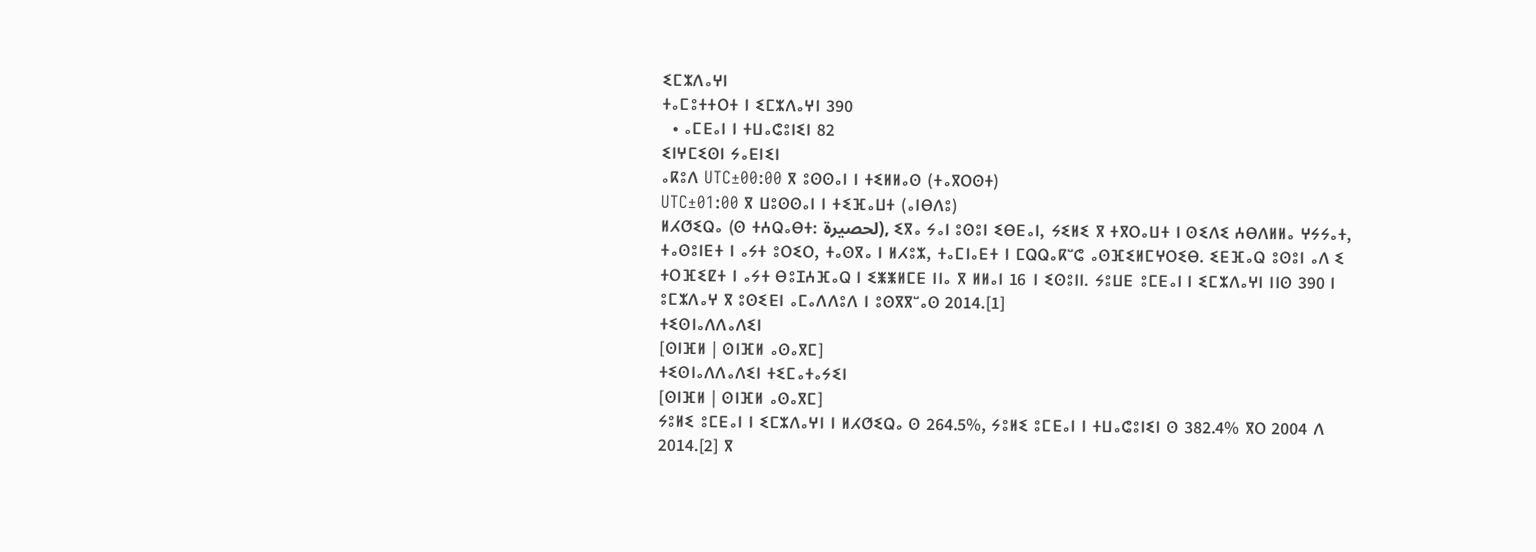ⵉⵎⵣⴷⴰⵖⵏ
ⵜⴰⵎⵓⵜⵜⵔⵜ ⵏ ⵉⵎⵣⴷⴰⵖⵏ 390
  • ⴰⵎⴹⴰⵏ ⵏ ⵜⵡⴰⵛⵓⵏⵉⵏ 82
ⵉⵏⵖⵎⵉⵙⵏ ⵢⴰⴹⵏⵉⵏ
ⴰⴽⵓⴷ UTC±00:00 ⴳ ⵓⵙⵙⴰⵏ ⵏ ⵜⵉⵍⵍⴰⵙ (ⵜⴰⴳⵔⵙⵜ)
UTC±01:00 ⴳ ⵡⵓⵙⵙⴰⵏ ⵏ ⵜⵉⴼⴰⵡⵜ (ⴰⵏⴱⴷⵓ)
ⵍⵃⵚⵉⵕⴰ (ⵙ ⵜⵄⵕⴰⴱⵜ: لحصيرة), ⵉⴳⴰ ⵢⴰⵏ ⵓⵙⵓⵏ ⵉⴱⴹⴰⵏ, ⵢⵉⵍⵉ ⴳ ⵜⴳⵔⴰⵡⵜ ⵏ ⵙⵉⴷⵉ ⵄⴱⴷⵍⵍⴰ ⵖⵢⵢⴰⵜ, ⵜⴰⵙⵓⵏⴹⵜ ⵏ ⴰⵢⵜ ⵓⵔⵉⵔ, ⵜⴰⵙⴳⴰ ⵏ ⵍⵃⵓⵣ, ⵜⴰⵎⵏⴰⴹⵜ ⵏ ⵎⵕⵕⴰⴽⵯⵛ ⴰⵙⴼⵉⵍⵎⵖⵔⵉⴱ. ⵉⴹⴼⴰⵕ ⵓⵙⵓⵏ ⴰⴷ ⵉ ⵜⵔⴼⵉⵇⵜ ⵏ ⴰⵢⵜ ⴱⵓⵊⵄⴼⴰⵕ ⵏ ⵉⵥⵥⵍⵎⴹ ⵏⵏⴰ ⴳ ⵍⵍⴰⵏ 16 ⵏ ⵉⵙⵓⵏⵏ. ⵢⵓⵡⴹ ⵓⵎⴹⴰⵏ ⵏ ⵉⵎⵣⴷⴰⵖⵏ ⵏⵏⵙ 390 ⵏ ⵓⵎⵣⴷⴰⵖ ⴳ ⵓⵙⵉⴹⵏ ⴰⵎⴰⴷⴷⵓⴷ ⵏ ⵓⵙⴳⴳⵯⴰⵙ 2014.[1]
ⵜⵉⵙⵏⴰⴷⴷⴰⴷⵉⵏ
[ⵙⵏⴼⵍ | ⵙⵏⴼⵍ ⴰⵙⴰⴳⵎ]
ⵜⵉⵙⵏⴰⴷⴷⴰⴷⵉⵏ ⵜⵉⵎⴰⵜⴰⵢⵉⵏ
[ⵙⵏⴼⵍ | ⵙⵏⴼⵍ ⴰⵙⴰⴳⵎ]
ⵢⵓⵍⵉ ⵓⵎⴹⴰⵏ ⵏ ⵉⵎⵣⴷⴰⵖⵏ ⵏ ⵍⵃⵚⵉⵕⴰ ⵙ 264.5%, ⵢⵓⵍⵉ ⵓⵎⴹⴰⵏ ⵏ ⵜⵡⴰⵛⵓⵏⵉⵏ ⵙ 382.4% ⴳⵔ 2004 ⴷ 2014.[2] ⴳ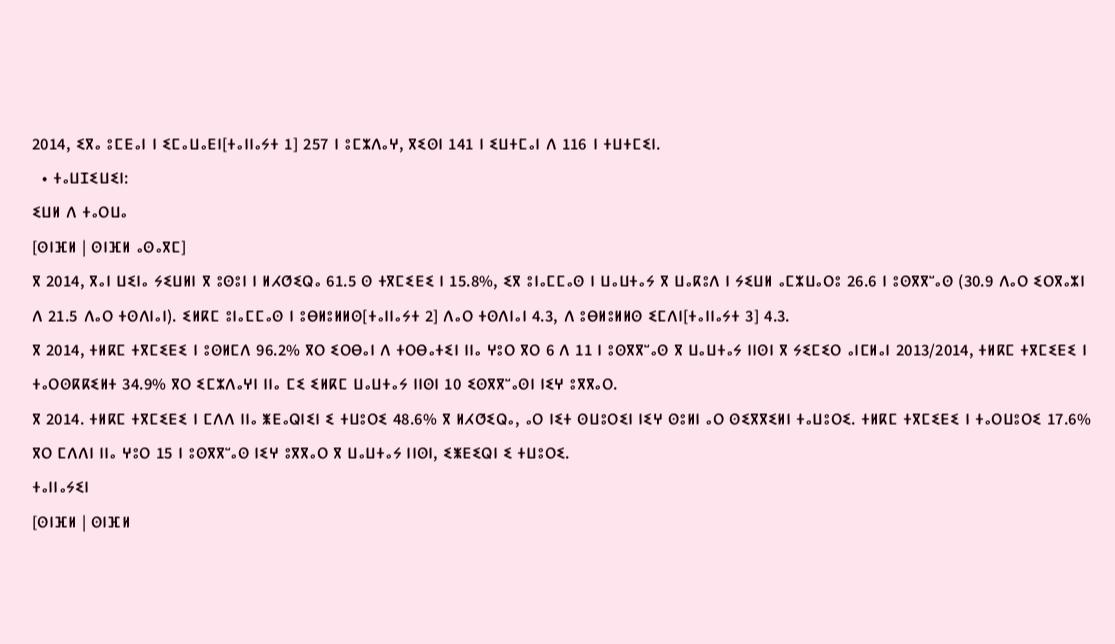2014, ⵉⴳⴰ ⵓⵎⴹⴰⵏ ⵏ ⵉⵎⴰⵡⴰⴹⵏ[ⵜⴰⵏⵏⴰⵢⵜ 1] 257 ⵏ ⵓⵎⵣⴷⴰⵖ, ⴳⵉⵙⵏ 141 ⵏ ⵉⵡⵜⵎⴰⵏ ⴷ 116 ⵏ ⵜⵡⵜⵎⵉⵏ.
  • ⵜⴰⵡⵊⵉⵡⵉⵏ:
ⵉⵡⵍ ⴷ ⵜⴰⵔⵡⴰ
[ⵙⵏⴼⵍ | ⵙⵏⴼⵍ ⴰⵙⴰⴳⵎ]
ⴳ 2014, ⴳⴰⵏ ⵡⵉⵏⴰ ⵢⵉⵡⵍⵏ ⴳ ⵓⵙⵓⵏ ⵏ ⵍⵃⵚⵉⵕⴰ 61.5 ⵙ ⵜⴳⵎⵉⴹⵉ ⵏ 15.8%, ⵉⴳ ⵓⵏⴰⵎⵎⴰⵙ ⵏ ⵡⴰⵡⵜⴰⵢ ⴳ ⵡⴰⴽⵓⴷ ⵏ ⵢⵉⵡⵍ ⴰⵎⵣⵡⴰⵔⵓ 26.6 ⵏ ⵓⵙⴳⴳⵯⴰⵙ (30.9 ⴷⴰⵔ ⵉⵔⴳⴰⵣⵏ ⴷ 21.5 ⴷⴰⵔ ⵜⵙⴷⵏⴰⵏ). ⵉⵍⴽⵎ ⵓⵏⴰⵎⵎⴰⵙ ⵏ ⵓⴱⵍⵓⵍⵍⵙ[ⵜⴰⵏⵏⴰⵢⵜ 2] ⴷⴰⵔ ⵜⵙⴷⵏⴰⵏ 4.3, ⴷ ⵓⴱⵍⵓⵍⵍⵙ ⵉⵎⴷⵏ[ⵜⴰⵏⵏⴰⵢⵜ 3] 4.3.
ⴳ 2014, ⵜⵍⴽⵎ ⵜⴳⵎⵉⴹⵉ ⵏ ⵓⵙⵍⵎⴷ 96.2% ⴳⵔ ⵉⵔⴱⴰⵏ ⴷ ⵜⵔⴱⴰⵜⵉⵏ ⵏⵏⴰ ⵖⵓⵔ ⴳⵔ 6 ⴷ 11 ⵏ ⵓⵙⴳⴳⵯⴰⵙ ⴳ ⵡⴰⵡⵜⴰⵢ ⵏⵏⵙⵏ ⴳ ⵢⵉⵎⵉⵔ ⴰⵏⵎⵍⴰⵏ 2013/2014, ⵜⵍⴽⵎ ⵜⴳⵎⵉⴹⵉ ⵏ ⵜⴰⵔⵙⴽⴽⵉⵍⵜ 34.9% ⴳⵔ ⵉⵎⵣⴷⴰⵖⵏ ⵏⵏⴰ ⵎⵉ ⵉⵍⴽⵎ ⵡⴰⵡⵜⴰⵢ ⵏⵏⵙⵏ 10 ⵉⵙⴳⴳⵯⴰⵙⵏ ⵏⵉⵖ ⵓⴳⴳⴰⵔ.
ⴳ 2014. ⵜⵍⴽⵎ ⵜⴳⵎⵉⴹⵉ ⵏ ⵎⴷⴷ ⵏⵏⴰ ⵥⴹⴰⵕⵏⵉⵏ ⵉ ⵜⵡⵓⵔⵉ 48.6% ⴳ ⵍⵃⵚⵉⵕⴰ, ⴰⵔ ⵏⵉⵜ ⵙⵡⵓⵔⵉⵏ ⵏⵉⵖ ⵙⵓⵍⵏ ⴰⵔ ⵙⵉⴳⴳⵉⵍⵏ ⵜⴰⵡⵓⵔⵉ. ⵜⵍⴽⵎ ⵜⴳⵎⵉⴹⵉ ⵏ ⵜⴰⵔⵡⵓⵔⵉ 17.6% ⴳⵔ ⵎⴷⴷⵏ ⵏⵏⴰ ⵖⵓⵔ 15 ⵏ ⵓⵙⴳⴳⵯⴰⵙ ⵏⵉⵖ ⵓⴳⴳⴰⵔ ⴳ ⵡⴰⵡⵜⴰⵢ ⵏⵏⵙⵏ, ⵉⵥⴹⵉⵕⵏ ⵉ ⵜⵡⵓⵔⵉ.
ⵜⴰⵏⵏⴰⵢⵉⵏ
[ⵙⵏⴼⵍ | ⵙⵏⴼⵍ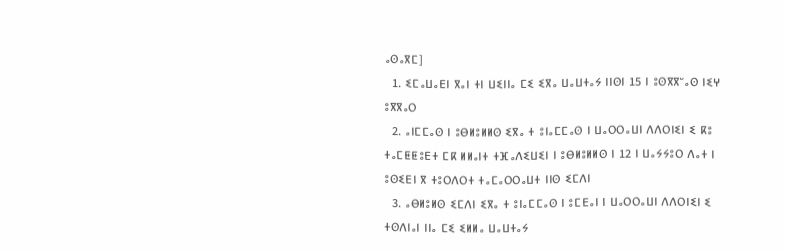ⴰⵙⴰⴳⵎ]
  1. ⵉⵎⴰⵡⴰⴹⵏ ⴳⴰⵏ ⵜⵏ ⵡⵉⵏⵏⴰ ⵎⵉ ⵉⴳⴰ ⵡⴰⵡⵜⴰⵢ ⵏⵏⵙⵏ 15 ⵏ ⵓⵙⴳⴳⵯⴰⵙ ⵏⵉⵖ ⵓⴳⴳⴰⵔ
  2. ⴰⵏⵎⵎⴰⵙ ⵏ ⵓⴱⵍⵓⵍⵍⵙ ⵉⴳⴰ ⵜ ⵓⵏⴰⵎⵎⴰⵙ ⵏ ⵡⴰⵔⵔⴰⵡⵏ ⴷⴷⵔⵏⵉⵏ ⵉ ⴽⵓ ⵜⴰⵎⵟⵟⵓⴹⵜ ⵎⴽ ⵍⵍⴰⵏⵜ ⵜⴼⴰⴷⵉⵡⵉⵏ ⵏ ⵓⴱⵍⵓⵍⵍⵙ ⵏ 12 ⵏ ⵡⴰⵢⵢⵓⵔ ⴷⴰⵜ ⵏ ⵓⵙⵉⴹⵏ ⴳ ⵜⵓⵔⴷⵔⵜ ⵜⴰⵎⴰⵔⵔⴰⵡⵜ ⵏⵏⵙ ⵉⵎⴷⵏ
  3. ⴰⴱⵍⵓⵍⵙ ⵉⵎⴷⵏ ⵉⴳⴰ ⵜ ⵓⵏⴰⵎⵎⴰⵙ ⵏ ⵓⵎⴹⴰⵏ ⵏ ⵡⴰⵔⵔⴰⵡⵏ ⴷⴷⵔⵏⵉⵏ ⵉ ⵜⵙⴷⵏⴰⵏ ⵏⵏⴰ ⵎⵉ ⵉⵍⵍⴰ ⵡⴰⵡⵜⴰⵢ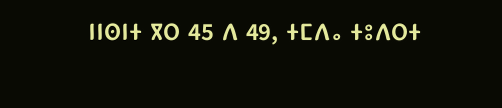ⵏⵏⵙⵏⵜ ⴳⵔ 45 ⴷ 49, ⵜⵎⴷⴰ ⵜⵓⴷⵔⵜ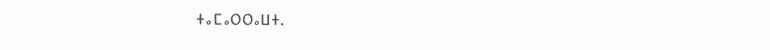ⵜⴰⵎⴰⵔⵔⴰⵡⵜ.